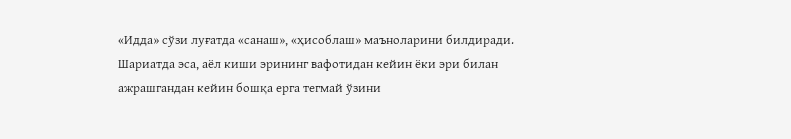«Идда» сўзи луғатда «санаш», «ҳисоблаш» маъноларини билдиради. Шариатда эса, аёл киши эрининг вафотидан кейин ёки эри билан ажрашгандан кейин бошқа ерга тегмай ўзини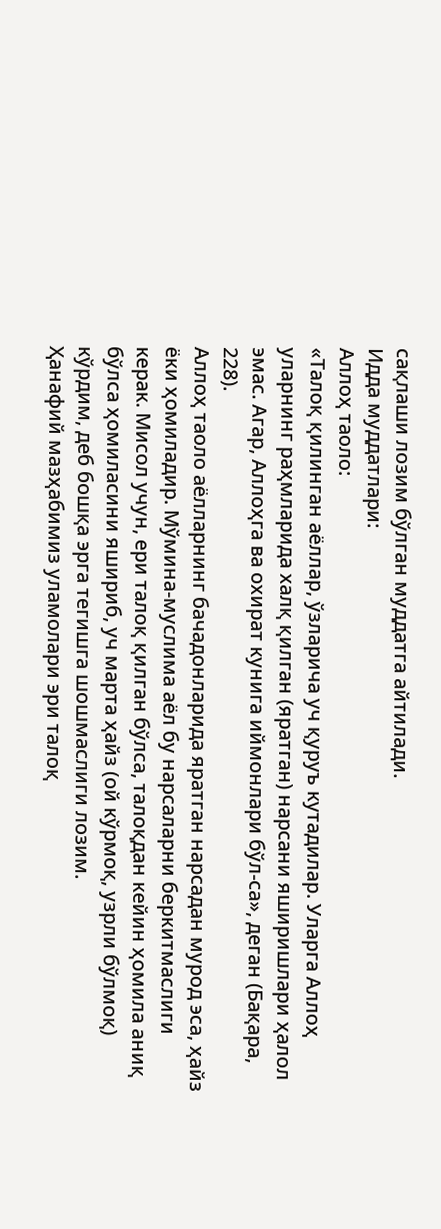сақлаши лозим бўлган муддатга айтилади.
Идда муддатлари:
Аллоҳ таоло:
«Талоқ қилинган аёллар, ўзларича уч қуруъ кутадилар. Уларга Аллоҳ уларнинг раҳмларида халқ қилган (яратган) нарсани яширишлари ҳалол эмас. Агар, Аллоҳга ва охират кунига иймонлари бўл-са», деган (Бақара, 228).
Аллоҳ таоло аёлларнинг бачадонларида яратган нарсадан мурод эса, ҳайз ёки ҳомиладир. Мўмина-муслима аёл бу нарсаларни беркитмаслиги керак. Мисол учун, ери талоқ қилган бўлса, талоқдан кейин ҳомила аниқ бўлса ҳомиласини яшириб, уч марта ҳайз (ой кўрмоқ, узрли бўлмоқ) кўрдим, деб бошқа эрга тегишга шошмаслиги лозим.
Ҳанафий мазҳабимиз уламолари эри талоқ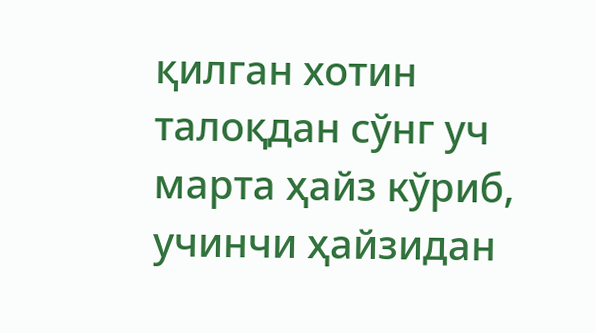қилган хотин талоқдан сўнг уч марта ҳайз кўриб, учинчи ҳайзидан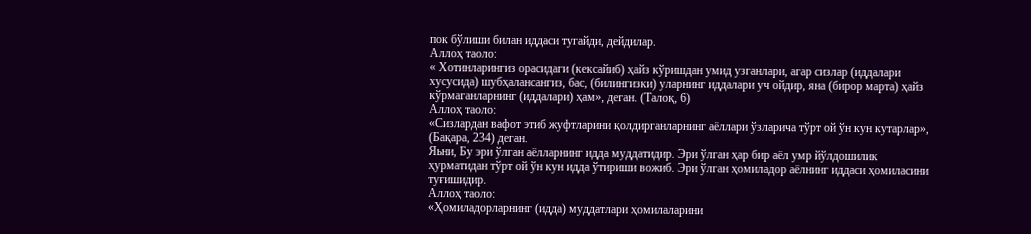пок бўлиши билан иддаси тугайди, дейдилар.
Аллоҳ таоло:
« Хотинларингиз орасидаги (кексайиб) ҳайз кўришдан умид узганлари, агар сизлар (иддалари хусусида) шубҳалансангиз, бас, (билингизки) уларнинг иддалари уч ойдир, яна (бирор марта) ҳайз кўрмаганларнинг (иддалари) ҳам», деган. (Талоқ, 6)
Аллоҳ таоло:
«Сизлардан вафот этиб жуфтларини қолдирганларнинг аёллари ўзларича тўрт ой ўн кун кутарлар», (Бақара, 234) деган.
Яьни, Бу эри ўлган аёлларнинг идда муддатидир. Эри ўлган ҳар бир аёл умр йўлдошилик ҳурматидан тўрт ой ўн кун идда ўтириши вожиб. Эри ўлган ҳомиладор аёлнинг иддаси ҳомиласини туғишидир.
Аллоҳ таоло:
«Ҳомиладорларнинг (идда) муддатлари ҳомилаларини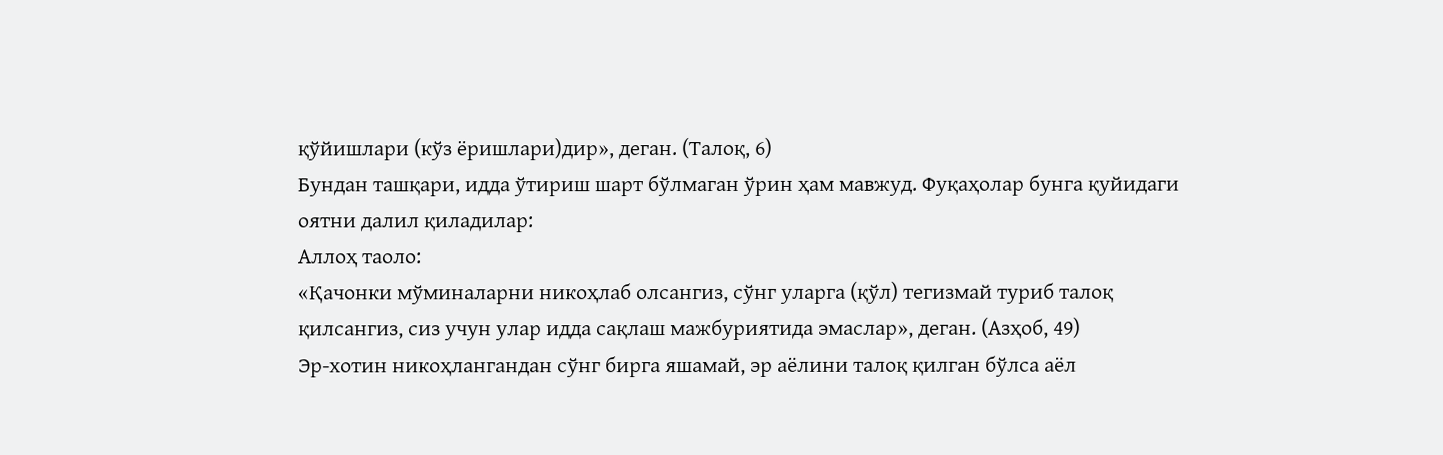қўйишлари (кўз ёришлари)дир», деган. (Талоқ, 6)
Бундан ташқари, идда ўтириш шарт бўлмаган ўрин ҳам мавжуд. Фуқаҳолар бунга қуйидаги оятни далил қиладилар:
Аллоҳ таоло:
«Қачонки мўминаларни никоҳлаб олсангиз, сўнг уларга (қўл) тегизмай туриб талоқ қилсангиз, сиз учун улар идда сақлаш мажбуриятида эмаслар», деган. (Азҳоб, 49)
Эр-хотин никоҳлангандан сўнг бирга яшамай, эр аёлини талоқ қилган бўлса аёл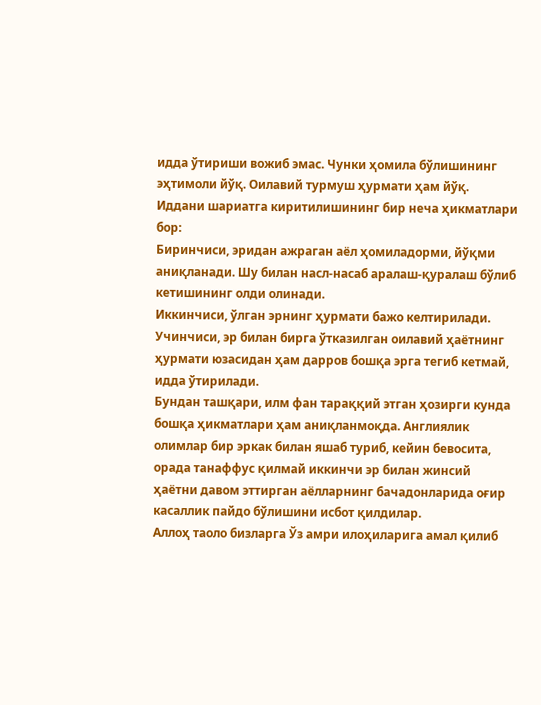идда ўтириши вожиб эмас. Чунки ҳомила бўлишининг эҳтимоли йўқ. Оилавий турмуш ҳурмати ҳам йўқ.
Иддани шариатга киритилишининг бир неча ҳикматлари бор:
Биринчиси, эридан ажраган аёл ҳомиладорми, йўқми аниқланади. Шу билан насл-насаб аралаш-қуралаш бўлиб кетишининг олди олинади.
Иккинчиси, ўлган эрнинг ҳурмати бажо келтирилади.
Учинчиси, эр билан бирга ўтказилган оилавий ҳаётнинг ҳурмати юзасидан ҳам дарров бошқа эрга тегиб кетмай, идда ўтирилади.
Бундан ташқари, илм фан тараққий этган ҳозирги кунда бошқа ҳикматлари ҳам аниқланмоқда. Англиялик олимлар бир эркак билан яшаб туриб, кейин бевосита, орада танаффус қилмай иккинчи эр билан жинсий ҳаётни давом эттирган аёлларнинг бачадонларида оғир касаллик пайдо бўлишини исбот қилдилар.
Аллоҳ таоло бизларга Ўз амри илоҳиларига амал қилиб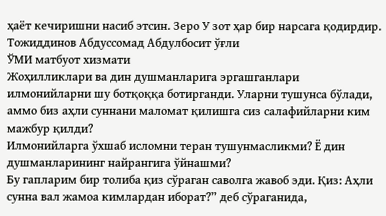ҳаёт кечиришни насиб этсин. Зеро У зот ҳар бир нарсага қодирдир.
Тожиддинов Абдуссомад Абдулбосит ўғли
ЎМИ матбуот хизмати
Жоҳилликлари ва дин душманларига эргашганлари илмонийларни шу ботқоққа ботирганди. Уларни тушунса бўлади, аммо биз аҳли суннани маломат қилишга сиз салафийларни ким мажбур қилди?
Илмонийларга ўхшаб исломни теран тушунмасликми? Ё дин душманларининг найрангига ўйнашми?
Бу гапларим бир толиба қиз сўраган саволга жавоб эди. Қиз: Аҳли сунна вал жамоа кимлардан иборат?” деб сўраганида,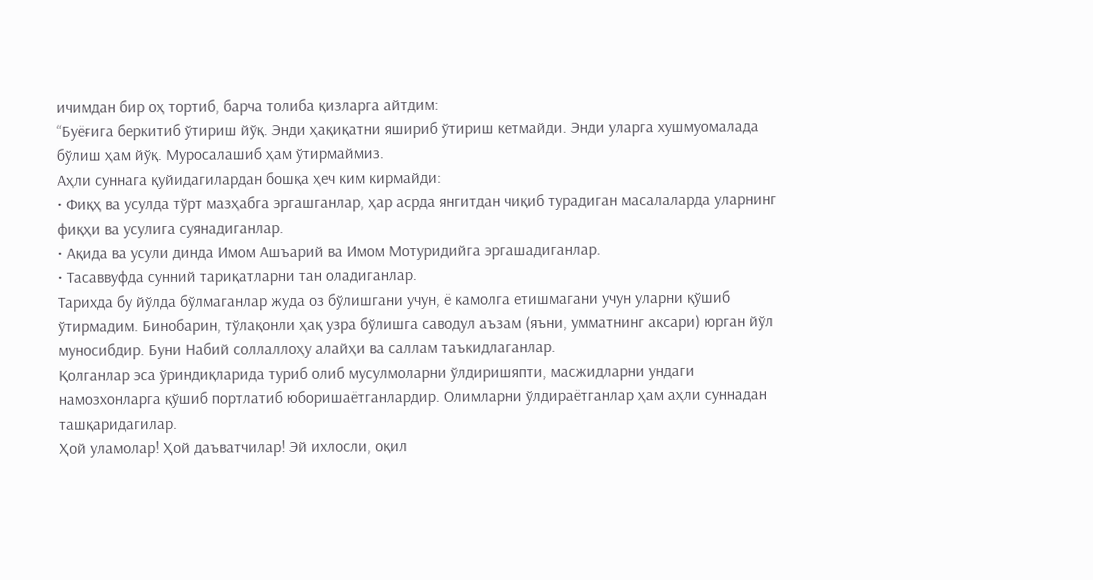ичимдан бир оҳ тортиб, барча толиба қизларга айтдим:
“Буёғига беркитиб ўтириш йўқ. Энди ҳақиқатни яшириб ўтириш кетмайди. Энди уларга хушмуомалада бўлиш ҳам йўқ. Муросалашиб ҳам ўтирмаймиз.
Аҳли суннага қуйидагилардан бошқа ҳеч ким кирмайди:
• Фиқҳ ва усулда тўрт мазҳабга эргашганлар, ҳар асрда янгитдан чиқиб турадиган масалаларда уларнинг фиқҳи ва усулига суянадиганлар.
• Ақида ва усули динда Имом Ашъарий ва Имом Мотуридийга эргашадиганлар.
• Тасаввуфда сунний тариқатларни тан оладиганлар.
Тарихда бу йўлда бўлмаганлар жуда оз бўлишгани учун, ё камолга етишмагани учун уларни қўшиб ўтирмадим. Бинобарин, тўлақонли ҳақ узра бўлишга саводул аъзам (яъни, умматнинг аксари) юрган йўл муносибдир. Буни Набий соллаллоҳу алайҳи ва саллам таъкидлаганлар.
Қолганлар эса ўриндиқларида туриб олиб мусулмоларни ўлдиришяпти, масжидларни ундаги намозхонларга қўшиб портлатиб юборишаётганлардир. Олимларни ўлдираётганлар ҳам аҳли суннадан ташқаридагилар.
Ҳой уламолар! Ҳой даъватчилар! Эй ихлосли, оқил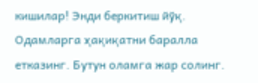кишилар! Энди беркитиш йўқ. Одамларга ҳақиқатни баралла етказинг. Бутун оламга жар солинг.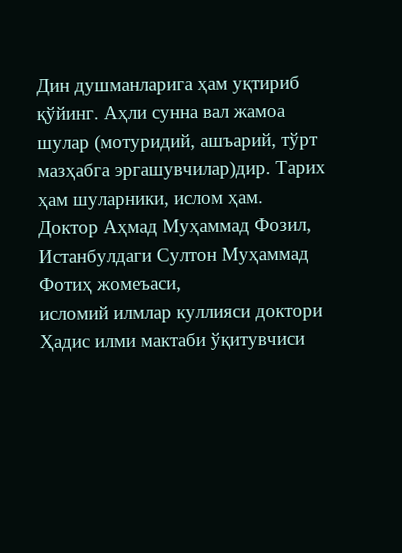Дин душманларига ҳам уқтириб қўйинг. Аҳли сунна вал жамоа шулар (мотуридий, ашъарий, тўрт мазҳабга эргашувчилар)дир. Тарих ҳам шуларники, ислом ҳам.
Доктор Аҳмад Муҳаммад Фозил,
Истанбулдаги Султон Муҳаммад Фотиҳ жомеъаси,
исломий илмлар куллияси доктори
Ҳадис илми мактаби ўқитувчиси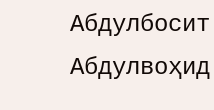Абдулбосит Абдулвоҳид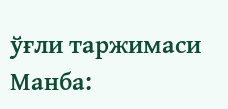ўғли таржимаси
Манба: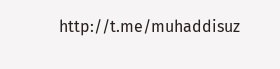http://t.me/muhaddisuz